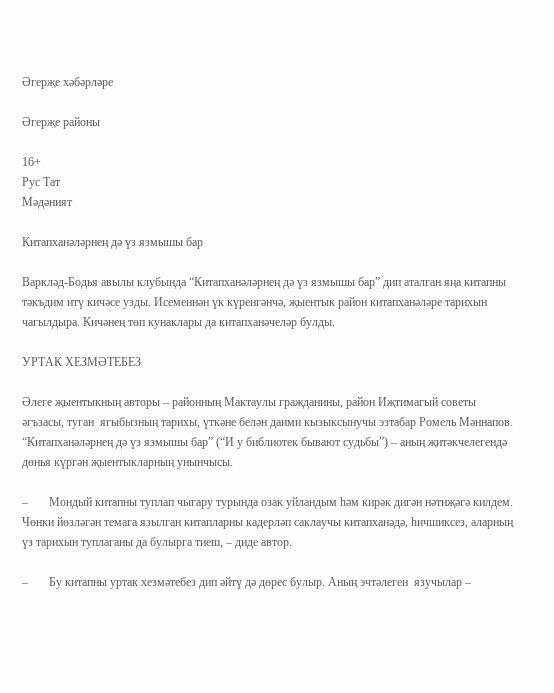Әгерҗе хәбәрләре

Әгерҗе районы

16+
Рус Тат
Мәдәният

Китапханәләрнең дә үз язмышы бар

Варкләд-Бодья авылы клубында “Китапханәләрнең дә үз язмышы бар” дип аталган яңа китапны тәкъдим итү кичәсе узды. Исеменнән үк күренгәнчә, җыентык район китапханәләре тарихын чагылдыра. Кичәнең төп кунаклары да китапханәчеләр булды.

УРТАК ХЕЗМӘТЕБЕЗ

Әлеге җыентыкның авторы – районның Мактаулы гражданины, район Иҗтимагый советы әгъзасы, туган  ягыбызның тарихы, үткәне белән даими кызыксынучы эзтабар Ромель Мәннапов. “Китапханәләрнең дә үз язмышы бар” (“И у библиотек бывают судьбы”) – аның җитәкчелегендә дөнья күргән җыентыкларның унынчысы.

–       Мондый китапны туплап чыгару турында озак уйландым һәм кирәк дигән нәтиҗәгә килдем. Чөнки йөзләгән темага язылган китапларны кадерләп саклаучы китапханәдә, һичшиксез, аларның үз тарихын туплаганы да булырга тиеш, – диде автор.

–       Бу китапны уртак хезмәтебез дип әйтү дә дөрес булыр. Аның эчтәлеген  язучылар –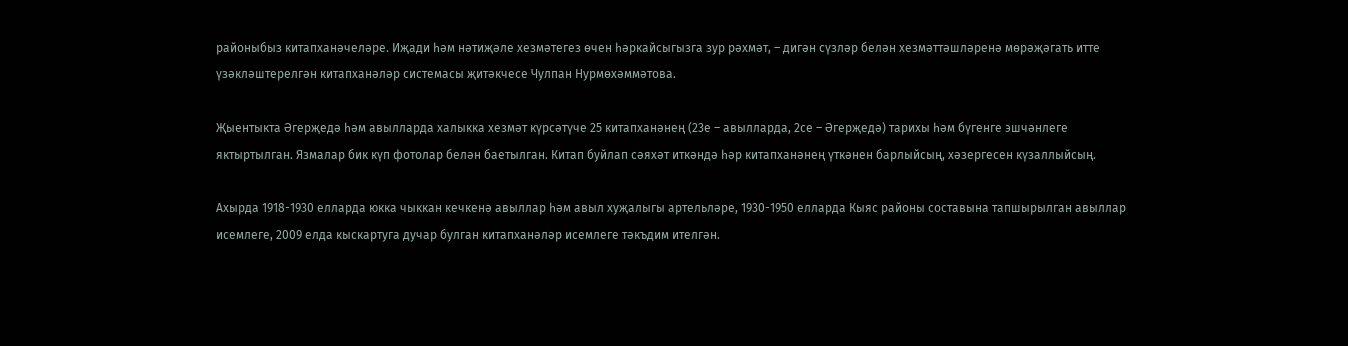районыбыз китапханәчеләре. Иҗади һәм нәтиҗәле хезмәтегез өчен һәркайсыгызга зур рәхмәт, – дигән сүзләр белән хезмәттәшләренә мөрәҗәгать итте үзәкләштерелгән китапханәләр системасы җитәкчесе Чулпан Нурмөхәммәтова.

Җыентыкта Әгерҗедә һәм авылларда халыкка хезмәт күрсәтүче 25 китапханәнең (23е – авылларда, 2се – Әгерҗедә) тарихы һәм бүгенге эшчәнлеге яктыртылган. Язмалар бик күп фотолар белән баетылган. Китап буйлап сәяхәт иткәндә һәр китапханәнең үткәнен барлыйсың, хәзергесен күзаллыйсың.

Ахырда 1918-1930 елларда юкка чыккан кечкенә авыллар һәм авыл хуҗалыгы артельләре, 1930-1950 елларда Кыяс районы составына тапшырылган авыллар исемлеге, 2009 елда кыскартуга дучар булган китапханәләр исемлеге тәкъдим ителгән.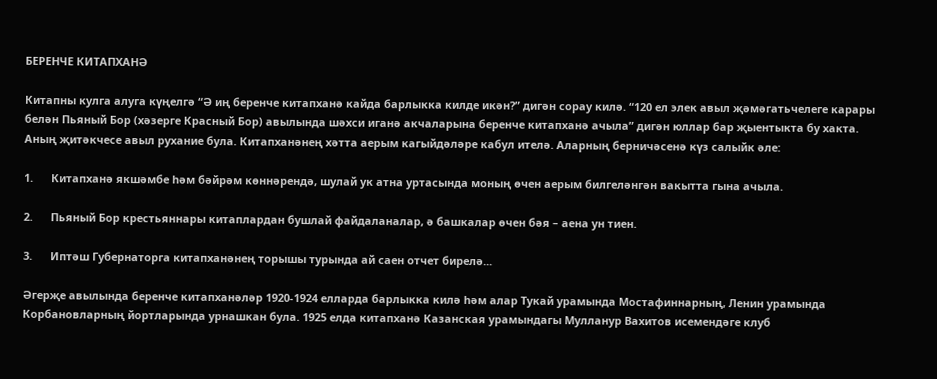БЕРЕНЧЕ КИТАПХАНӘ

Китапны кулга алуга күңелгә “Ә иң беренче китапханә кайда барлыкка килде икән?” дигән сорау килә. “120 ел элек авыл җәмәгатьчелеге карары белән Пьяный Бор (хәзерге Красный Бор) авылында шәхси иганә акчаларына беренче китапханә ачыла” дигән юллар бар җыентыкта бу хакта. Аның җитәкчесе авыл рухание була. Китапханәнең хәтта аерым кагыйдәләре кабул ителә. Аларның берничәсенә күз салыйк әле:

1.      Китапханә якшәмбе һәм бәйрәм көннәрендә, шулай ук атна уртасында моның өчен аерым билгеләнгән вакытта гына ачыла.

2.      Пьяный Бор крестьяннары китаплардан бушлай файдаланалар, ә башкалар өчен бәя – аена ун тиен.

3.      Иптәш Губернаторга китапханәнең торышы турында ай саен отчет бирелә...

Әгерҗе авылында беренче китапханәләр 1920-1924 елларда барлыкка килә һәм алар Тукай урамында Мостафиннарның, Ленин урамында Корбановларның йортларында урнашкан була. 1925 елда китапханә Казанская урамындагы Мулланур Вахитов исемендәге клуб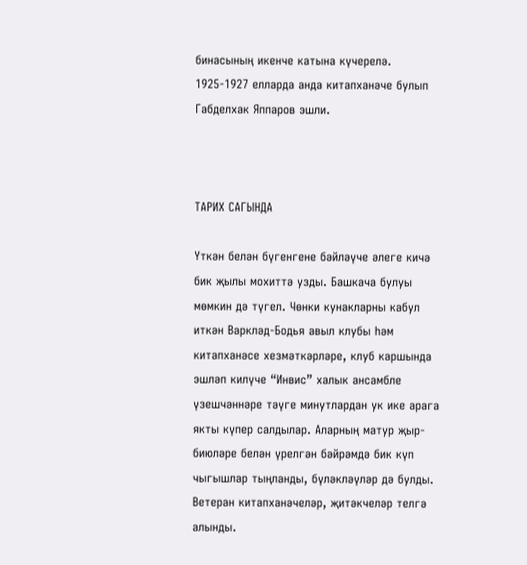бинасының икенче катына күчерелә. 1925-1927 елларда анда китапханәче булып Габделхак Яппаров эшли.



ТАРИХ САГЫНДА

Үткән белән бүгенгене бәйләүче әлеге кичә бик җылы мохиттә узды. Башкача булуы мөмкин дә түгел. Чөнки кунакларны кабул иткән Варкләд-Бодья авыл клубы һәм китапханәсе хезмәткәрләре, клуб каршында эшләп килүче “Инвис” халык ансамбле үзешчәннәре тәүге минутлардан ук ике арага якты күпер салдылар. Аларның матур җыр-биюләре белән үрелгән бәйрәмдә бик күп чыгышлар тыңланды, бүләкләүләр дә булды. Ветеран китапханәчеләр, җитәкчеләр телгә алынды.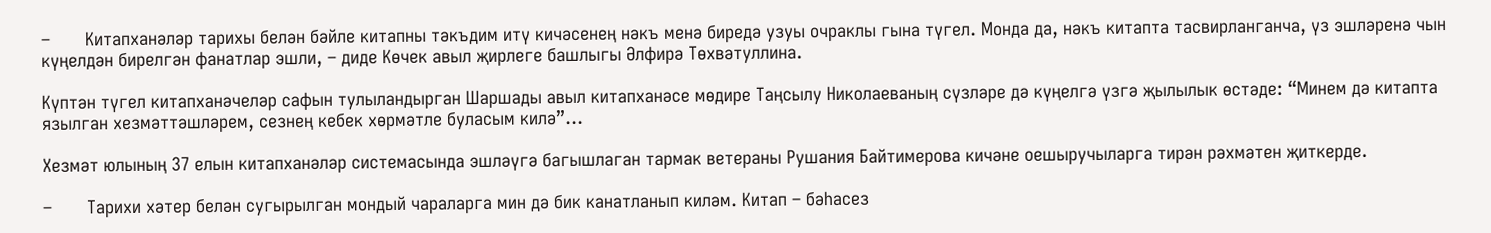–       Китапханәләр тарихы белән бәйле китапны тәкъдим итү кичәсенең нәкъ менә биредә узуы очраклы гына түгел. Монда да, нәкъ китапта тасвирланганча, үз эшләренә чын күңелдән бирелгән фанатлар эшли, – диде Көчек авыл җирлеге башлыгы Әлфирә Төхвәтуллина.

Күптән түгел китапханәчеләр сафын тулыландырган Шаршады авыл китапханәсе мөдире Таңсылу Николаеваның сүзләре дә күңелгә үзгә җылылык өстәде: “Минем дә китапта язылган хезмәттәшләрем, сезнең кебек хөрмәтле буласым килә”...

Хезмәт юлының 37 елын китапханәләр системасында эшләүгә багышлаган тармак ветераны Рушания Байтимерова кичәне оешыручыларга тирән рәхмәтен җиткерде.

–       Тарихи хәтер белән сугырылган мондый чараларга мин дә бик канатланып киләм. Китап – бәһасез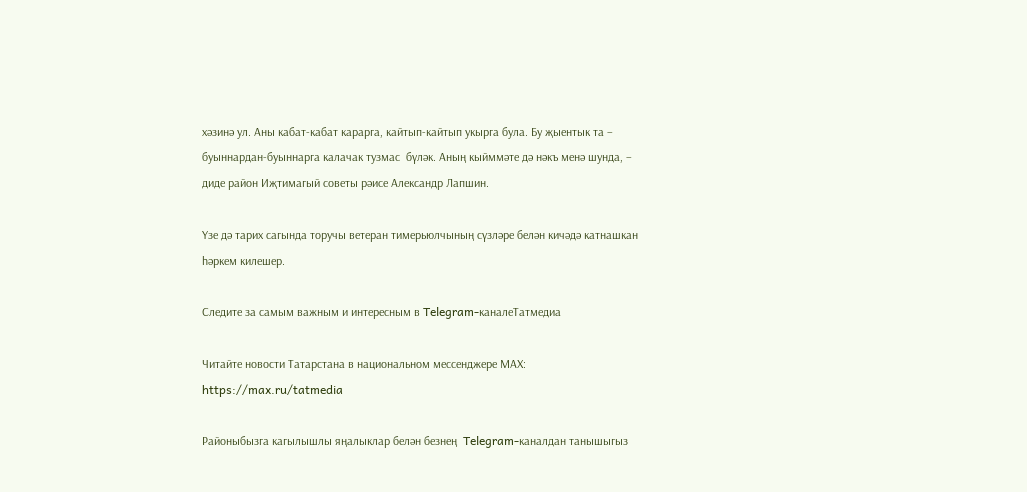хәзинә ул. Аны кабат-кабат карарга, кайтып-кайтып укырга була. Бу җыентык та – буыннардан-буыннарга калачак тузмас  бүләк. Аның кыйммәте дә нәкъ менә шунда, – диде район Иҗтимагый советы рәисе Александр Лапшин.

Үзе дә тарих сагында торучы ветеран тимерьюлчының сүзләре белән кичәдә катнашкан һәркем килешер.

Следите за самым важным и интересным в Telegram-каналеТатмедиа

Читайте новости Татарстана в национальном мессенджере MАХ: https://max.ru/tatmedia

Районыбызга кагылышлы яңалыклар белән безнең  Telegram-каналдан танышыгыз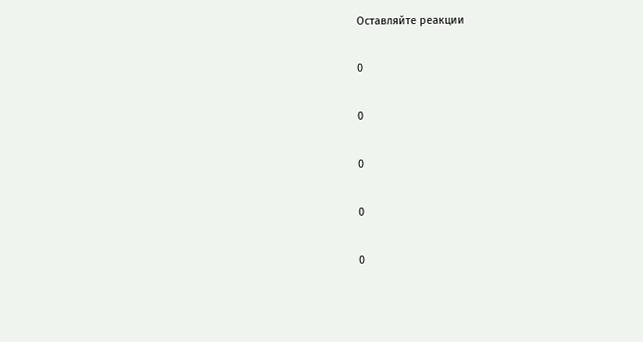Оставляйте реакции

0

0

0

0

0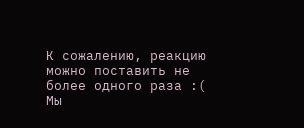К сожалению, реакцию можно поставить не более одного раза :(
Мы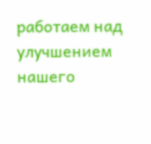работаем над улучшением нашего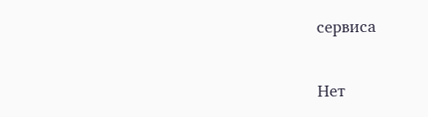сервиса

Нет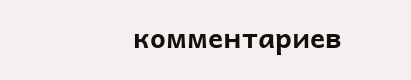комментариев